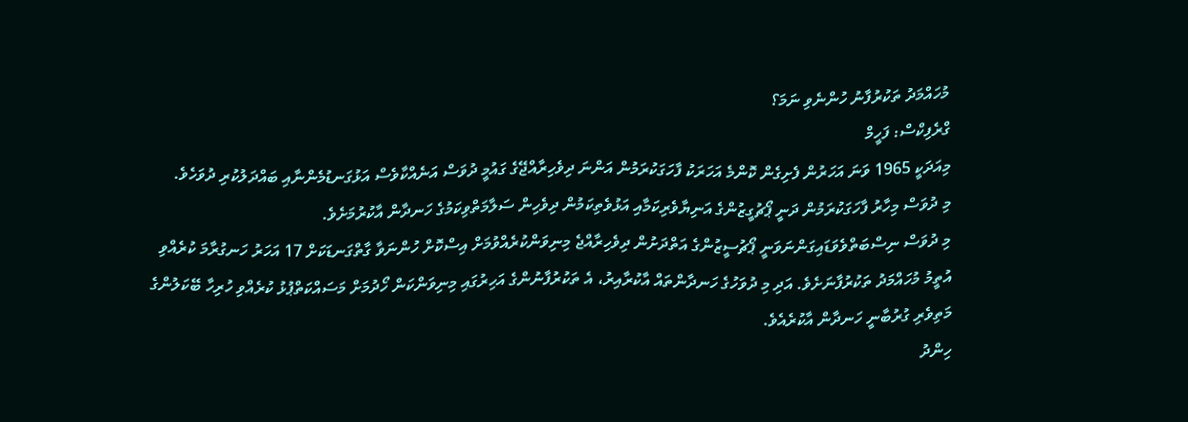މުހައްމަދު ތަކުރުފާނު ހުންނެވި ނަމަ؟
ގްރެފިކްސް: ފަހީމް
މިއަދަކީ 1965 ވަނަ އަހަރުން ފެށިގެން ކޮންމެ އަހަރަކު ފާހަގަކުރަމުން އަންނަ ދިވެހިރާއްޖޭގެ ގައުމީ ދުވަސް އަނެއްކާވެސް އަޅުގަނޑުމެންނާއި ބައްދަލުކުރި ދުވަހެވެ.
މި ދުވަސް މިހާރު ފާހަގަކުރަމުން ދަނީ ޕޯޗުގީޒުންގެ އަނިޔާވެރިކަމާއި އަޅުވެތިކަމުން ދިވެހިން ސަލާމަތްވިކަމުގެ ހަނދާން އާކުރުމަށެވެ.
މި ދުވަސް ނިސްބަތްވެވަޑައިގަންނަވަނީ ޕޯޗުސީޒުންގެ އަތްދަށުން ދިވެހިރާއްޖެ މިނިވަންކުރެއްވުމަށް އިސްކޮށް ހުންނަވާ ގާތްގަނޑަކަށް 17 އަހަރު ހަނގުރާމަ ކުރެއްވި އުތީމު މުހައްމަދު ތަކުރުފާނަށެވެ. އަދި މި ދުވަހުގެ ހަނދާންތައް އާކުރާއިރު، އެ ތަކުރުފާނުންގެ އަހިރުގައި މިނިވަންކަން ހޯދުމަށް މަސައްކަތްޕުޅު ކުރެއްވި ހުރިހާ ބޭކަލުންގެ މަތިވެރި ގުރުބާނީ ހަނދާން އާކުރެއެވެ.
ހިންދު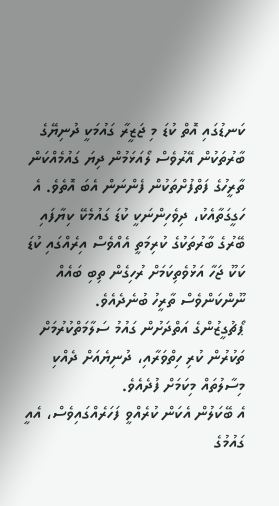ކަނޑުގައި އޮތް ކުޑަ މި ޖަޒީރާ ގައުމަކީ ދުނިޔޭގެ ބާރުތަކުން އޭރުވެސް ލޯއަޅަމުން ދިޔަ ގައުމެއްކަން ތާރީހުގެ ފަތްފުށްތަކުން ފެންނަން އެބަ އޮތެވެ. އެ ހަގީގަތާއެކު، ދިވެހިންނަކީ ކުޑަ ގައުމެކޭ ކިޔާފައި ބޭރުގެ ބާރުތަކުގެ ކުރިމަތީ އެއްވެސް އިރެއްގައި ކުޑަ ކަކޫ ޖަހާ އަޅުވެތިކަމަށް ރުހިގެން ތިބި ބައެއް ނޫންކަންވެސް ތާރީހު ބުނެދެއެވެ.
ޕޯޗުގީޒުންގެ އަތްދަށުން ގައުމު ސަލާމަތްކުރުމަށް ތަކުރުން ކުރި ހިތްވަރާއި، ދުނިޔެއަށް ދެއްކި މިސާލުތައް މިކަމަށް ފުދެއެވެ.
އެ ބޭކަލުން އެކަން ކުރެއްވީ ފަހަރެއްގައިވެސް، އެއީ ގައުމުގެ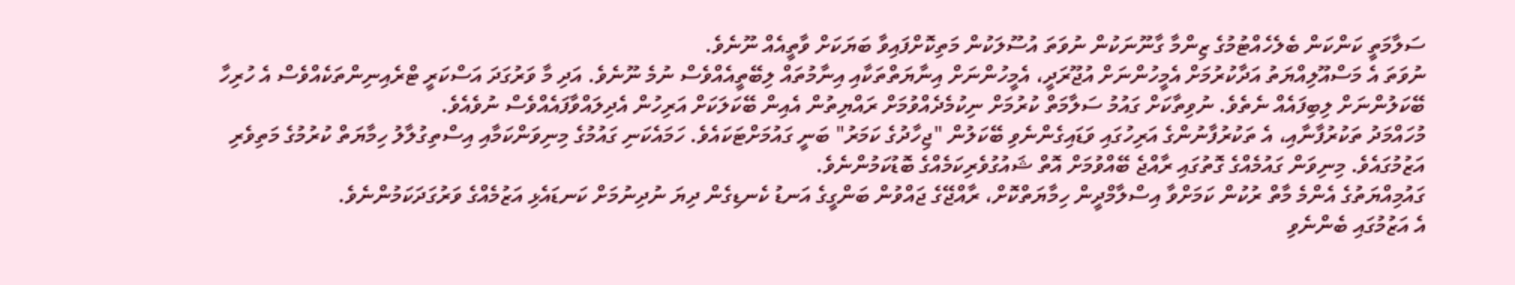ސަލާމަތީ ކަންކަން ބެލެހެއްޓުމުގެ ޒިންމާ ގާނޫނަކުން ނުވަތަ އުސޫލަކުން މަތިކޮށްފައިވާ ބަޔަކަށް ވާތީއެއް ނޫނެވެ.
ނުވަތަ އެ މަސްއޫލިއްޔަތު އަދާކުރުމަށް އެމީހުންނަށް އުޖޫރަދީ، އެމީހުންނަށް އިނާޔަތްތަކާއި އިނާމުތައް ލިބޭތީއެއްވެސް ނުމެ ނޫނެވެ. އަދި މާ ވަރުގަދަ އަސްކަރީ ޓްރެއިނިންތަކެއްވެސް އެ ހުރިހާ ބޭކަލުންނަށް ލިބިފައެއް ނެތެވެ. ނުވިތާކަށް ގައުމު ސަލާމަތް ކުރުމަށް ނިކުމެދެއްވުމަށް ރައްޔިތުން އެއިން ބޭކަލަކަށް އަރިހުން އެދިލައްވާފައެއްވެސް ނުވެއެވެ.
މުހައްމަދު ތަކުރުފާނާއި، އެ ތަކުރުފާނުންގެ އަރިހުގައި ވަޑައިގެންނެވި ބޭކަލުން "ޖިހާދުގެ ކަމަރު" ބަނީ ގައުމަށްޓަކައެވެ. ހަމައެކަނި ގައުމުގެ މިނިވަންކަމާއި އިސްތިގުލާލު ހިމާޔަތް ކުރުމުގެ މަތިވެރި އަޒުމުގައެވެ. މިނިވަން ގައުމެއްގެ ގޮތުގައި ރާއްޖެ ބޭއްވުމަށް އޮތް ޝައުގުވެރިކަމެއްގެ ބޮޑުކަމުންނެވެ.
ގައުމިއްޔަތުގެ އެންމެ މާތް ރުކުން ކަމަށްވާ އިސްލާމްދީން ހިމާޔަތްކޮށް، ރާއްޖޭގެ ޖައްވުން ބަންގީގެ އަނޑު ކެނޑިގެން ދިޔަ ނުދިނުމަށް ކަނޑައެޅި އަޒުމެއްގެ ވަރުގަދަކަމުންނެވެ.
އެ އަޒުމުގައި ބެންނެވި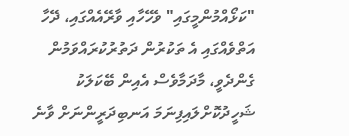"ކަޅޯއްމުންމީގައި" ވެހޭހާއި ވާރޭއެއްގައި، ދޭހާ އަތްވެއްގައި އެ ތަކުރުން ދަތުރުކުރައްވަމުން ގެންދެވީ، މާދަމާވެސް އެއިން ބޭކަލަކު ޝަހީދުކޮށްލައިފިނަމަ އަނބިދަރީންނަށް ވާނެ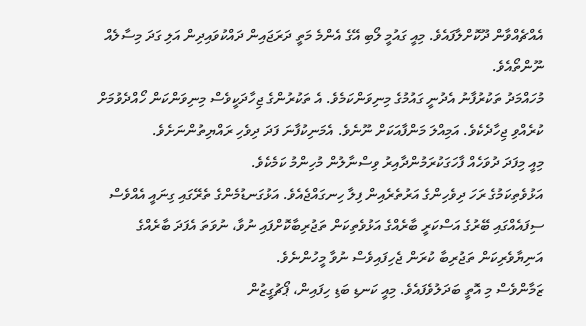އެއްޗެއްވާން ދޫކޮށްލާފައެވެ. މިއީ ގައުމީ ލޯބި އޭގެ އެންމެ މަތީ ދަރަޖައިން ދައްކުވައިދިން އަލި ގަދަ މިސާލެއް ނޫންތޯއެވެ.
މުހައްމަދު ތަކުރުފާނު އެދުނީ ގައުމުގެ މިނިވަންކަމެވެ. އެ ތަކުރުންގެ ޖިހާދަކީވެސް މިނިވަންކަން ހޯއްދެވުމަށް ކުރެއްވި ޖިހާދެކެވެ. އަމިއްލަ މަންފާއަކަށް ނޫނެވެ. އެމަނިކުފާނަ ފަދަ ދިވެހި ރައްޔިތުންނަށެވެ.
މިއީ މިފަދަ ދުވަހެއް ފާހަގަކުރަމުންދާއިރު ވިސްނާލުން މުހިންމު ކަމެކެވެ.
އަޅުވެތިކަމުގެ ރަހަ ދިވެހިންގެ އަރުތެރެއިން ފިލާ ހިނގައްޖެއެވެ. އަޅުގަނޑުމެންގެ ތެރޭގައި ގިނައީ އެއްވެސް ސިފައެއްގައި ބޭރުގެ އަސްކަރީ ބާރެއްގެ އަޅުވެތިކަން ތަޖުރިބާކޮށްފައި ނުވާ، ނުވަތަ އެފަދަ ބާރެއްގެ އަނިޔާވެރިކަން ތަޖުރިބާ ކުރަން ޖެހިފައިވެސް ނުވާ މީހުންނެވެ.
ޒަމާންވެސް މި އޮތީ ބަދަލުވެފައެވެ. މިއީ ކަނޑި ބަޑި ހިފައިން، ޕޯޗުގީޒުން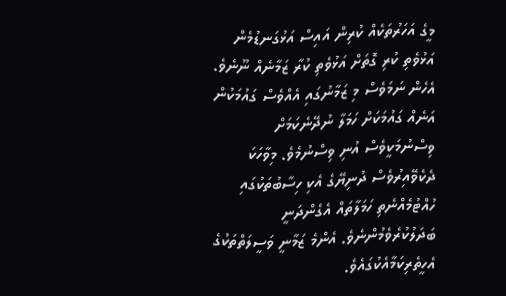މީގެ އަހަރުތަކެއް ކުރިން އައިސް އަޅުގަނޑުމެން އަޅުވެތި ކުރި ގޮތަށް އަޅުވެތި ކުރާ ޒަމާނެއް ނޫނެވެ.
އެހެން ނަމަވެސް މި ޒަމާނުގައި އެއްވެސް ގައުމަކުން އަނެއް ގައުމަކަށް ހަމަލާ ނުދޭނެކަމަށް ވިސްނުމަކީވެސް އުނި ވިސްނުމެވެ. މިވާހަކަ ދެކެވޭއިރުވެސް ދުނިޔޭގެ އެކި ހިސާބުތަކުގައި ހުއްޓުމެއްނެތި ހަމަލާތައް އެގެންދަނީ ބަދަލުކުރެވެމުންނެވެ. އެންމެ ޒަމާނީ ވަސީލަތްތަކުގެ އެހީތެރިކަމާއެކުގައެވެ.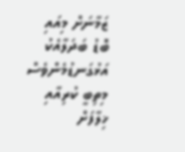ޒަމާނަށް މިއައި ބޮޑު ބަދަލާއެކު އަޅުގަނޑުމެންވެސް މިތިބީ ކުރިއާއި ޚިލާފަށް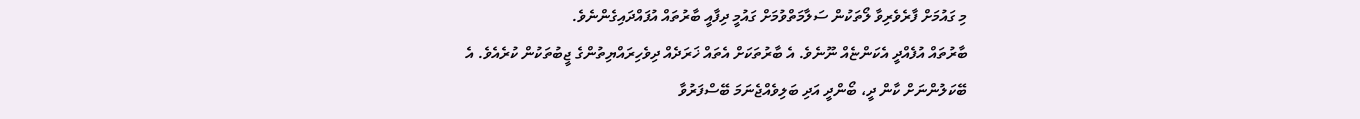މި ގައުމަށް ފާރެވެރިވާ ލޯތަކުން ސަލާމަތްވުމަށް ގައުމީ ދިފާއީ ބާރުތައް އުފައްދައިގެންނެވެ.
ބާރުތައް އުފެއްދީ އެކަންޏެއް ނޫނެވެ. އެ ބާރުތަކަށް އެތައް ޚަރަދެއް ދިވެހިރައްޔިތުންގެ ޖީބުތަކުން ކުރެއެވެ. އެ ބޭކަލުންނަށް ކާން ދީ، ބޯންދީ އަދި ބަލިވެއްޖެނަމަ ބޭސްފަރުވާ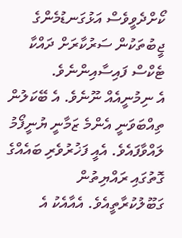ކޯށްދެވީވެސް އަޅުގަނޑުމެންގެ ޖީބުތަކުން ސަރުކާރަށް ދައްކާ ޓެކްސް ފައިސާއިންނެވެ.
އެ ނިމުނީއެއް ނޫނެވެ. އެ ބޭކަލުން ތިއްބަވަނީ އެންމެ ޒަމާނީ ޔުނީފޯމު ލައްވާފައެވެ. އެއީ ފަޚުރުވެރި ބައެއްގެ ގޮތުގައި ރައްޔިތުން ގަބޫލުކުރާތީއެވެ. އެއާއެކު އެ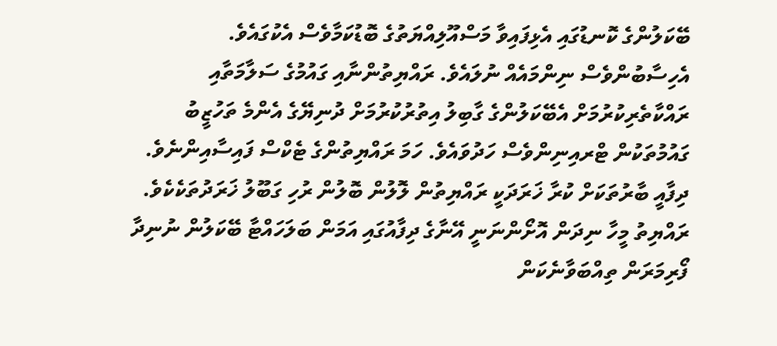ބޭކަލުންގެ ކޮނޑުގައި އެޅިފައިވާ މަސްއޫލިއްޔަތުގެ ބޮޑުކަމާވެސް އެކުގައެވެ.
އެހިސާބުންވެސް ނިންމައެއް ނުލައެވެ. ރައްޔިތުންނާއި ގައުމުގެ ސަލާމަތާއި ރައްކާތެރިކުރުމަށް އެބޭކަލުންގެ ގާބިލު އިތުރުކުރުމަށް ދުނިޔޭގެ އެންމެ ތަހުޒީބު ގައުމުތަކުން ޓްރއިނިންވެސް ހަދުވައެވެ. ހަމަ ރައްޔިތުންގެ ޓެކްސް ފައިސާއިންނެވެ.
ދިފާއީ ބާރުތަކަށް ކުރާ ޚަރަދަކީ ރައްޔިތުން ލޮލުން ބޮލުން ރުހި ގަބޫލު ޚަރަދުތަކެކެވެ. ރައްޔިތު މީހާ ނިދަން އޮށޯންނަނީ އޭނާގެ ދިފާއުގައި އަމަން ބަލަހައްޓާ ބޭކަލުން ނުނިދާ ފޯރިމަރަން ތިއްބަވާނެކަން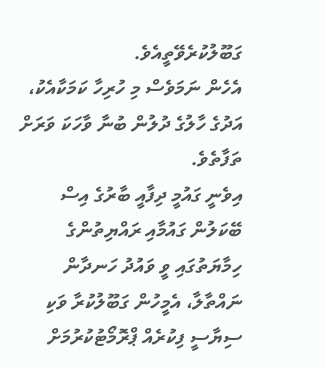ގަބޫލުކުރެވޭތީއެވެ.
އެހެން ނަމަވެސް މި ހުރިހާ ކަމަކާއެކު، އަދުގެ ހާލުގެ ދުލުން ބުނާ ވާހަކަ ވަރަށް ތަފާތެވެ.
އިވެނީ ގައުމީ ދިފާއީ ބާރުގެ އިސް ބޭކަލުން ގައުމާއި ރައްޔިތުންގެ ހިމާޔަތުގައި ވީ ވައުދު ހަނދާން ނައްތާލާ، އެމީހުން ގަބޫލުކުރާ ވަކި ސިޔާސީ ފިކުރެއް ޕްރޮމޯޓުކުރުމަށް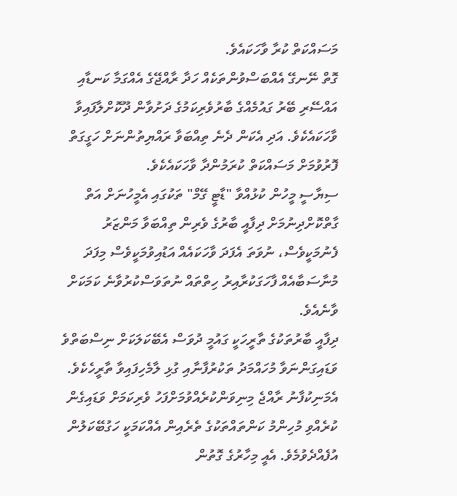މަސައްކަތް ކުރާ ވާހަކައެވެ.
ގޮތް ނޭނގޭ އެއްބަސްވުންތަކެއް ހަދާ ރާއްޖޭގެ އެއްގަމާ ކަނޑާއި އައްސޭރި ބޭރު ގައުމެއްގެ ބާރުވެރިކަމުގެ ދަށުވާން ދޫކޮށްލާފައިވާ ވާހަކައެކެވެ. އަދި އެކަން ދެނެ ތިއްބަވާ ރައްޔިތުންނަށް ހަގީގަތް ފޮރުވުމަށް މަސައްކަތް ކުރަމުންދާ ވާހަކައެކެވެ.
ސިޔާސީ މީހުން ކުޅުއްވާ "ޑާޓީ ގޭމް" ތަކުގައި އެމީހުނަށް އަތް ގާތްކޮށްދިނުމަށް ދިފާއީ ބާރުގެ ވެރިން ތިއްބަވާ މަންޒަރު ފެނުމަކީވެސް، ނުވަތަ އެފަދަ ވާހަކައެއް އަޑުއިވުމަކީވެސް މިފަދަ މުނާސަބާއެއް ފާހަގަކުރާއިރު ހިތްތައް ނުތަވަސްކުރުވާނެ ކަމަކަށް ވާނެއެވެ.
ދިފާއީ ބާރުތަކުގެ ތާރީހަކީ ގައުމީ ދުވަސް އެބޭކަލަކަށް ނިސްބަތްވެ ވަޑައިގަންނަވާ މުހައްމަދު ތަކުރުފާނާއި ގުޅި ލާމެހިފައިވާ ތާރީހެކެވެ. އެމަނިކުފާނު ރާއްޖެ މިނިވަންކުރެއްވުމަށްފަހު ވެރިކަމަށް ވަޑައިގެން ކުރެއްވި މުހިންމު ކަންތައްތަކުގެ ތެރެއިން އެއްކަމަކީ ހަގުބޭކަލުން އުފެއްދެވުމެވެ. އެއީ މިހާރުގެ ގޮތުން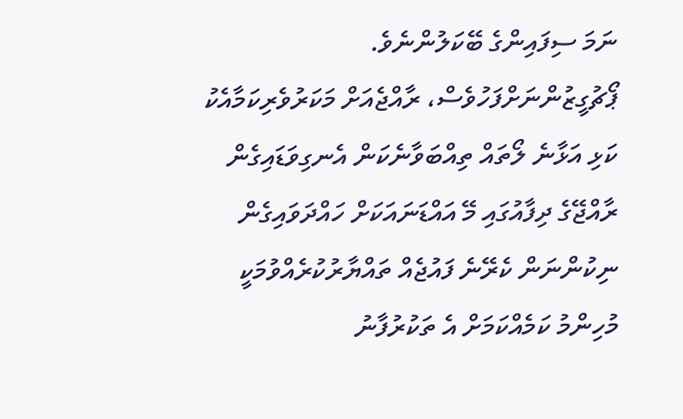ނަމަ ސިފައިންގެ ބޭކަލުންނެވެ.
ޕޯޗުގީޒުންނަށްފަހުވެސް، ރާއްޖެއަށް މަކަރުވެރިކަމާއެކު ކަޅި އަޅާނެ ލޯތައް ތިއްބަވާނެކަން އެނގިވަޑައިގެން ރާއްޖޭގެ ދިފާއުގައި މޭ އައްޑަނައަކަށް ހައްދަވައިގެން ނިކުންނަން ކެރޭނެ ފައުޖެއް ތައްޔާރުކުރެއްވުމަކީ މުހިންމު ކަމެއްކަމަށް އެ ތަކުރުފާނު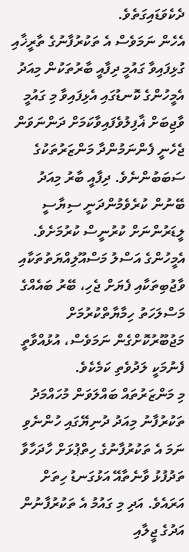ދެކެވަޑައިގަތެވެ.
އެހެން ނަމަވެސް އެ ތަކުރުފާނުގެ ތާރީޚާއި ގުޅިފައިވާ ގައުމީ ދިފާއީ ބާރުތަކުން މިއަދު އެމީހުންގެ ކޮނޑުގައި އެޅިފައިވާ މި ގައުމީ ވާޖިބަށް ޣާފިލުވެފައިވާކަމަށް ދަންނަވަން ޖެހެނީ ފެންނަމުންދާ މަންޒަރުތަކުގެ ސަބަބުންނެވެ. ދިފާއީ ބާރު މިއަދު ބޭނުން ކުރެވެމުންދަނީ ސިޔާސީ ލީޑަރުންނަށް ކުރުނީސް ކުރުމަށެވެ. އެމީހުންގެ އަސްލު މަސްއޫލިއްޔަތުތަކާއި ވާޖުބިތަކާއި ފެޔަށް ޖެހި، ބޭރު ބައެއްގެ މަސްލަހަތު ހިމާޔާތްކުރުމަށް މަޖުބޫރުކޮށްގެން ނަމަވެސް، އުޅުއްވާތީ ފެނުމަކީ ލަދުވެތި ކަމެކެވެ.
މި މަންޒަރުތައް ބައްލަވަން މުހައްމަދު ތަކުރުފާނު މިއަދު ދުނިޔޭގައި ހުންނެވި ނަމަ އެ ތަކުރުފާނުގެ ހިތްޕުޅަށް ހާދަހާވާ ތަދުފުޅު ވާނެތާއޭ އަޅުގަނޑު ހިތަށް އަރައެވެ. އަދި މި ގައުމު އެ ތަކުރުފާނުން އަދުގެ ޖީލާއި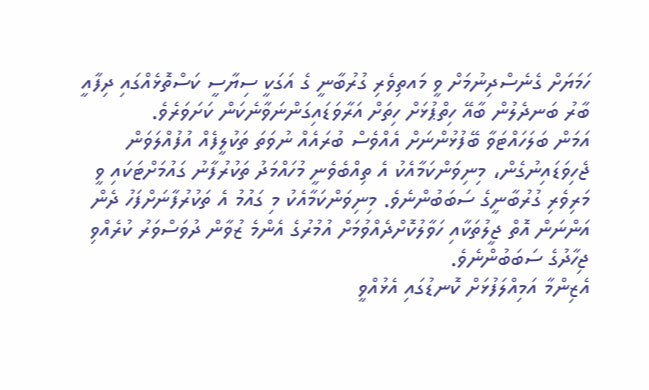ހަމަޔަށް ގެނެސްދިނުމަށް ވީ މައތިވެރި ގުރުބާނީ ގެ އަގަކީ ސިޔާސީ ކަސްތޮޅެއްގައި ދިފާއީ ބާރު ބަނދެލުން ބާއޭ ހިތްޕުޅަށް ހިތަށް އަރާވަޑައިގަންނަވާނެކަން ކަށަވަރެވެ.
އަމަން ބަލަހައްޓަވާ ބޭފުޅުންނަށް އެއްވެސް ބުރައެއް ނުވަތަ ތަކުލީފެއް އުފުއްލަވަން ޖެހިވަޑައިނުގެން، މިނިވަންކަމާއެކު އެ ތިއްބެވެނީ މުހައްމަދު ތަކުރުފާނު ގައުމަށްޓަކައި ވީ މަރިވެރި ގުރުބާނީގެ ސަބަބުންނެވެ. މިނިވަންކަމާއެކު މި ގައުމު އެ ތަކުރުފާނަށްފަހު ދެން އަންނަން އޮތް ޖީލުތަކާއި ހަވާލުކޮށްދެއްވުމަށް އުމުރުގެ އެންމެ ޒުވާން ދުވަސްވަރު ކުރެއްވި ޖިހާދުގެ ސަބަބުންނެވެ.
އެޒިންމާ އަމިއްލަފުޅަށް ކޮނޑުގައި އެޅުއްވީ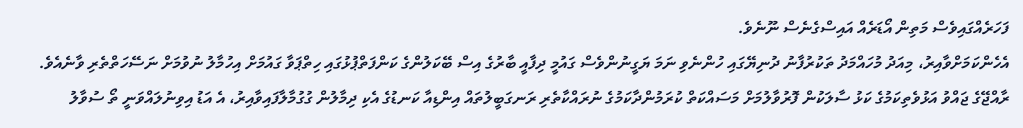ފަހަރެއްގައިވެސް މަތިން އޯޑަރެއް އައިސްގެނެސް ނޫނެވެ.
އެހެންކަމަށްވާއިރު، މިއަދު މުހައްމަދު ތަކުރުފާނު ދުނިޔޭގައި ހުންނެވި ނަމަ ޔަގީނުންވެސް ގައުމީ ދިފާއީ ބާރުގެ އިސް ބޭކަލުންގެ ކަންފަތްޕުޅުގައި ހިތްޕަވާ ގައުމަށް އިހުމާލު ނުވުމަށް ނަސޭހަތްތެރި ވާނެއެވެ. ރާއްޖޭގެ ޖައްވު އަޅުވެތިކަމުގެ ކަޅު ސާލަކުން ފޮރުވާލުމަށް މަސައްކަތް ކުރަމުންދާކަމުގެ ނުރައްކާތެރި ރަނގަބީލުތައް އިންޑިއާ ކަނޑުގެ އެކި ދިމާލުން ގުގުމާލާފައިވާއިރު، އެ އަޑު އިވިނުލައްވަނީ ތޯ ސުވާލު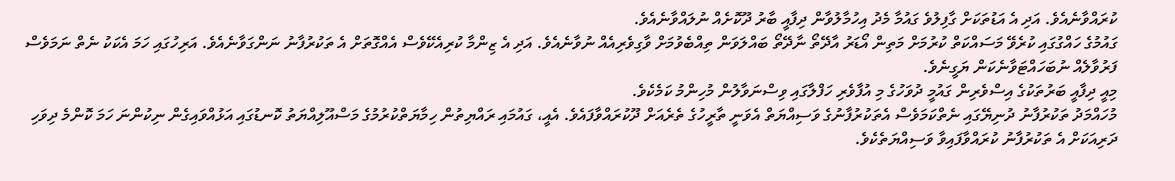ކުރައްވާނެއެވެ. އަދި އެ އަޑުތަކަށް ގާފިލުވެ ގައުމާ މެދު އިހުމާލުވާން ދިފާއީ ބާރު ދޫކޮށެއް ނުލައްވާނެއެވެ.
ގައުމުގެ ހައްގުގައި ކުރެވޭ މަސައްކަތް ކުރުމަށް މަތިން އޯޑަރު އާދޭތޯ ނާދޭތޯ ބައްލަވަން ތިއްބެވުމަށް ވާގިވެރިއެއް ނުވާނެއެވެ. އަދި އެ ޒިންމާ ކުރިއެކޭވެސް އެއްގޮތަށް އެ ތަކުރުފާނު ނަންގަވާނެއެވެ. އަރިހުގައި ހަމަ އެކަކު ނެތް ނަމަވެސް ފަރުވާލެއް ނުބަހައްޓަވާނެކަން ޔަގީނެވެ.
މިއީ ދިފާއީ ބަރުތަކުގެ އިސްވެރިން ގައުމީ ދުވަހުގެ މި އުފާވެރި ހަފްލާގައި ވިސްނަވާލުން މުހިންމު ކަމެކެވެ.
މުހައްމަދު ތަކުރުފާނު ދުނިޔޭގައި ނެތްކަމަވެސް އެތަކުރުފާނުގެ ވަސިއްޔަތް އެވަނީ ތާރީހުގެ ތެރެއަށް ދޫކުރައްވާފައެވެ. އެއީ، ގައުމައި ރައްޔިތުން ހިމާޔަތްކުރުމުގެ މަސްއޫލިއްޔަތު ކޮނޑުގައި އަޅުއްވައިގެން ނިކުންނަ ހަމަ ކޮންމެ ދިވަހި ދަރިއަކަށް އެ ތަކުރުފާނު ކުރައްވާފައިވާ ވަސިއްޔަތެކެވެ.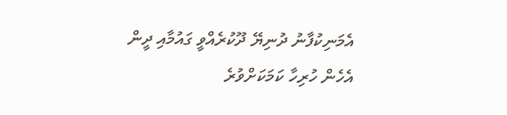އެމަނިކުފާނު ދުނިޔޭ ދޫކުރެއްވީ ގައުމާއި ދީން އެހެން ހުރިހާ ކަމަކަށްވުރެ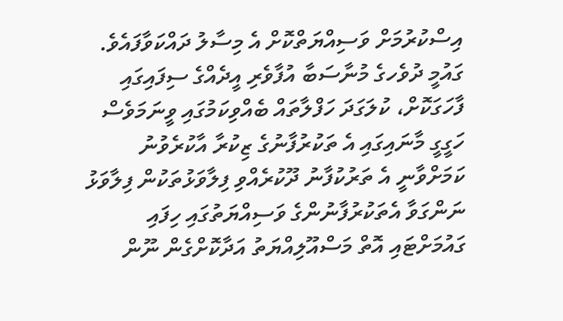އިސްކުރުމަށް ވަސިއްޔަތްކޮށް އެ މިސާލު ދައްކަވާފައެވެ.
ގައުމީ ދުވެހގެ މުނާސަބާ އުފާވެރި އީދެއްގެ ސިފައިގައި ފާހަގަކޮށް، ކުލަގަދަ ހަފްލާތައް ބެއްވިކަމުގައި ވީނަމަވެސް ހަގީގީ މާނައިގައި އެ ތަކުރުފާނުގެ ޒިކުރާ އާކުރެވުނު ކަމަށްވާނީ އެ ތަރުކުފާނު ދޫކުރެއްވި ފިލާވަޅުތަކުން ފިލާވަޅު ނަންގަވާ އެތަކުރުފާނުންގެ ވަސިއްޔަތުގައި ހިފައި ގައުމަށްޓައި އޮތް މަސްއޫލިއްޔަތު އަދާކޮށްގެން ނޫން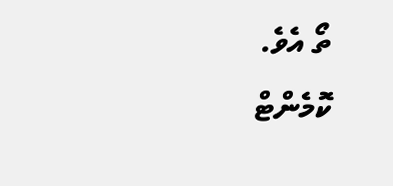ތޯ އެވެ.
ކޮމެންޓް